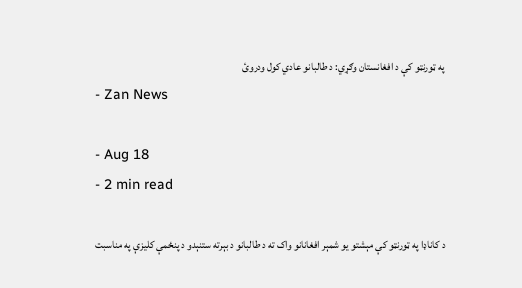په ټورنټو کې د افغانستان وګړي: د طالبانو عادي کول ودروئ
- Zan News

- Aug 18
- 2 min read

د کاناډا په ټورنټو کې مېشتو یو شمېر افغانانو واک ته د طالبانو د بېرته ستنېدو د پنځمې کلیزې په مناسبت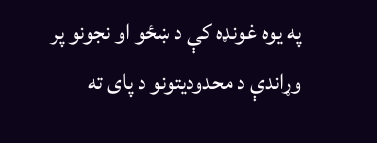په یوه غونډه کې د ښځو او نجونو پر وړاندې د محدودیتونو د پای ته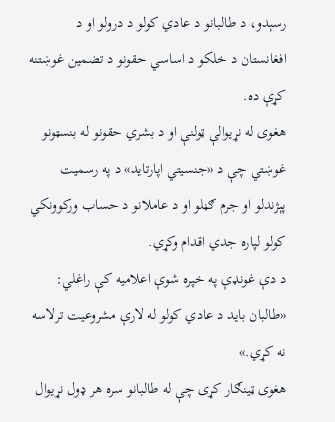رسېدو، د طالبانو د عادي کولو د درولو او د افغانستان د خلکو د اساسي حقونو د تضمین غوښتنه کړې ده.
هغوی له نړیوالې ټولنې او د بشري حقونو له بنسټونو غوښتي چې د «جنسیتي اپارتاید» د په رسمیت پېژندلو او جرم ګڼلو او د عاملانو د حساب ورکوونکي کولو لپاره جدي اقدام وکړي.
د دې غونډې په خپره شوې اعلامیه کې راغلي: «طالبان باید د عادي کولو له لارې مشروعیت ترلاسه نه کړي.»
هغوی ټینګار کړی چې له طالبانو سره هر ډول نړیوال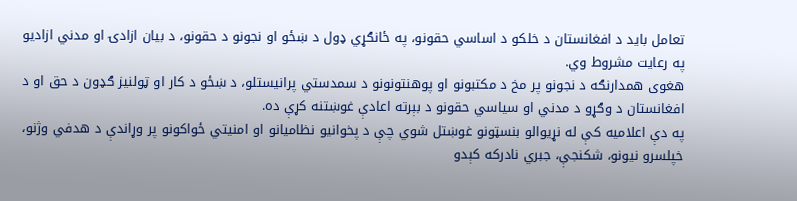تعامل باید د افغانستان د خلکو د اساسي حقونو، په ځانګړي ډول د ښځو او نجونو د حقونو، د بیان ازادۍ او مدني ازادیو په رعایت مشروط وي.
هغوی همدارنګه د نجونو پر مخ د مکتبونو او پوهنتونونو د سمدستي پرانیستلو، د ښځو د کار او ټولنیز ګډون د حق او د افغانستان د وګړو د مدني او سیاسي حقونو د بېرته اعادې غوښتنه کړې ده.
په دې اعلامیه کې له نړیوالو بنسټونو غوښتل شوي چې د پخوانیو نظامیانو او امنیتي ځواکونو پر وړاندې د هدفي وژنو، خپلسرو نیونو، شکنجې، جبري نادرکه کېدو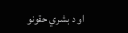او د بشري حقونو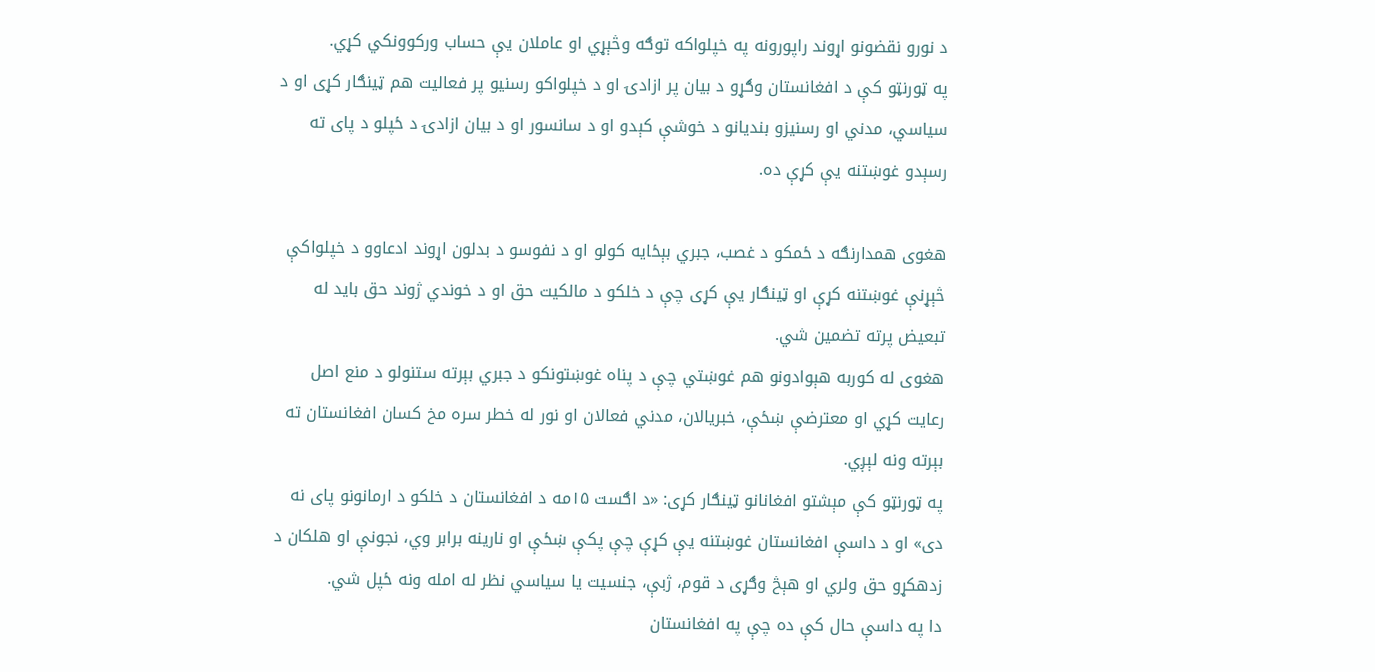د نورو نقضونو اړوند راپورونه په خپلواکه توګه وڅېړي او عاملان یې حساب ورکوونکي کړي.
په ټورنټو کې د افغانستان وګړو د بیان پر ازادۍ او د خپلواکو رسنیو پر فعالیت هم ټینګار کړی او د سیاسي، مدني او رسنیزو بندیانو د خوشې کېدو او د سانسور او د بیان ازادۍ د ځپلو د پای ته رسېدو غوښتنه یې کړې ده.

هغوی همدارنګه د ځمکو د غصب، جبري بېځایه کولو او د نفوسو د بدلون اړوند ادعاوو د خپلواکې څېړنې غوښتنه کړې او ټینګار یې کړی چې د خلکو د مالکیت حق او د خوندي ژوند حق باید له تبعیض پرته تضمین شي.
هغوی له کوربه هېوادونو هم غوښتي چې د پناه غوښتونکو د جبري بېرته ستنولو د منع اصل رعایت کړي او معترضې ښځې، خبریالان، مدني فعالان او نور له خطر سره مخ کسان افغانستان ته بېرته ونه لېږي.
په ټورنټو کې مېشتو افغانانو ټینګار کړی: «د اګست ۱۵مه د افغانستان د خلکو د ارمانونو پای نه دی» او د داسې افغانستان غوښتنه یې کړې چې پکې ښځې او نارینه برابر وي، نجونې او هلکان د زدهکړو حق ولري او هېڅ وګړی د قوم، ژبې، جنسیت یا سیاسي نظر له امله ونه ځپل شي.
دا په داسې حال کې ده چې په افغانستان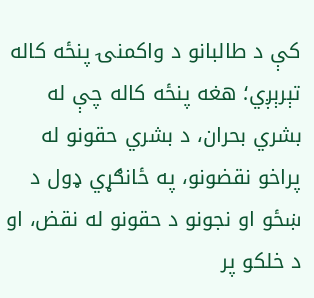کې د طالبانو د واکمنۍ پنځه کاله تېرېږي؛ هغه پنځه کاله چې له بشري بحران، د بشري حقونو له پراخو نقضونو، په ځانګړي ډول د ښځو او نجونو د حقونو له نقض، او د خلکو پر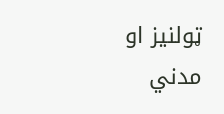ټولنیز او مدني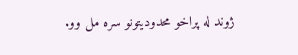ژوند له پراخو محدودیتونو سره مل وو.